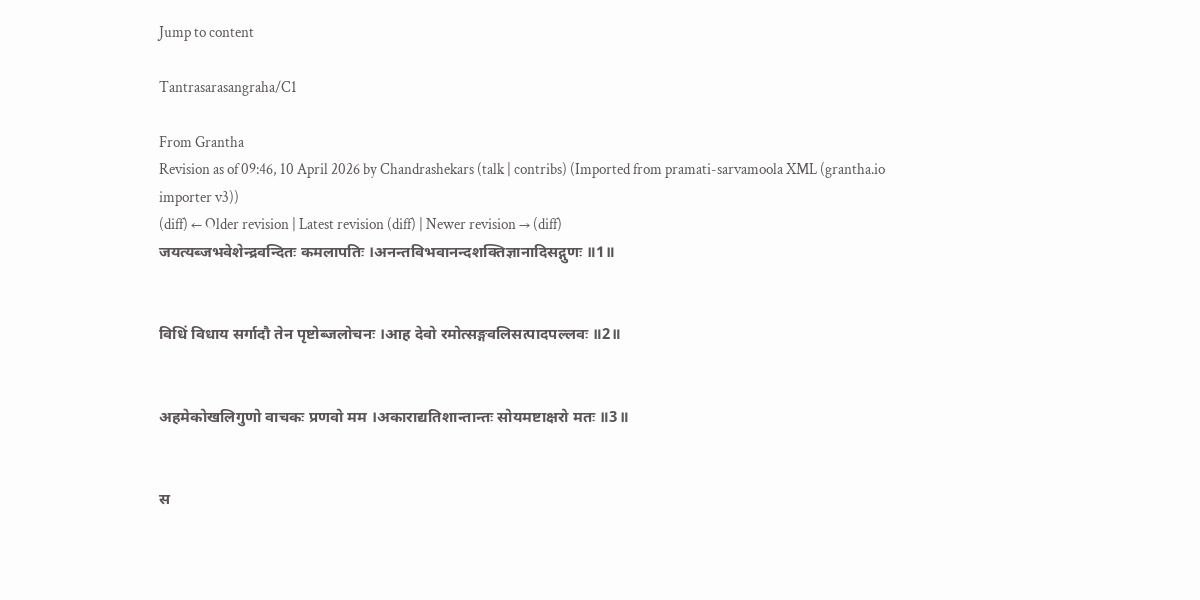Jump to content

Tantrasarasangraha/C1

From Grantha
Revision as of 09:46, 10 April 2026 by Chandrashekars (talk | contribs) (Imported from pramati-sarvamoola XML (grantha.io importer v3))
(diff) ← Older revision | Latest revision (diff) | Newer revision → (diff)
जयत्यब्जभवेशेन्द्रवन्दितः कमलापतिः ।अनन्तविभवानन्दशक्तिज्ञानादिसद्गुणः ॥1॥


विधिं विधाय सर्गादौ तेन पृष्टोब्जलोचनः ।आह देवो रमोत्सङ्गवलिसत्पादपल्लवः ॥2॥


अहमेकोखलिगुणो वाचकः प्रणवो मम ।अकाराद्यतिशान्तान्तः सोयमष्टाक्षरो मतः ॥3॥


स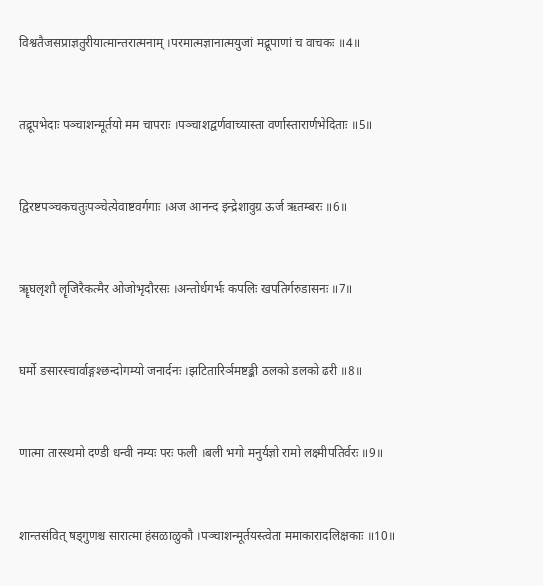विश्वतैजसप्राज्ञतुरीयात्मान्तरात्मनाम् ।परमात्मज्ञानात्मयुजां मद्रूपाणां च वाचकः ॥4॥


तद्रूपभेदाः पञ्चाशन्मूर्तयो मम चापराः ।पञ्चाशद्वर्णवाच्यास्ता वर्णास्तारार्णभेदिताः ॥5॥


द्विरष्टपञ्चकचतुःपञ्चेत्येवाष्टवर्गगाः ।अज आनन्द इन्द्रेशावुग्र ऊर्ज ऋतम्बरः ॥6॥


ऋॄघलृशौ लॄजिरैकत्मैर ओजोभृदौरसः ।अन्तोर्धगर्भः कपलिः खपतिर्गरुडासनः ॥7॥


घर्मो ङसारस्चार्वाङ्गश्छन्दोगम्यो जनार्दनः ।झटितारिर्ञमष्टङ्की ठलको डलको ढरी ॥8॥


णात्मा तारस्थमो दण्डी धन्वी नम्यः परः फली ।बली भगो मनुर्यज्ञो रामो लक्ष्मीपतिर्वरः ॥9॥


शान्तसंवित् षड्गुणश्च सारात्मा हंसळाळुकौ ।पञ्चाशन्मूर्तयस्त्वेता ममाकारादलिक्षकाः ॥10॥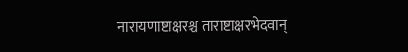नारायणाष्टाक्षरश्च ताराष्टाक्षरभेदवान्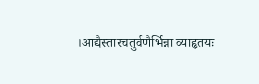।आद्यैस्तारचतुर्वणैर्भिन्ना व्याहृतयः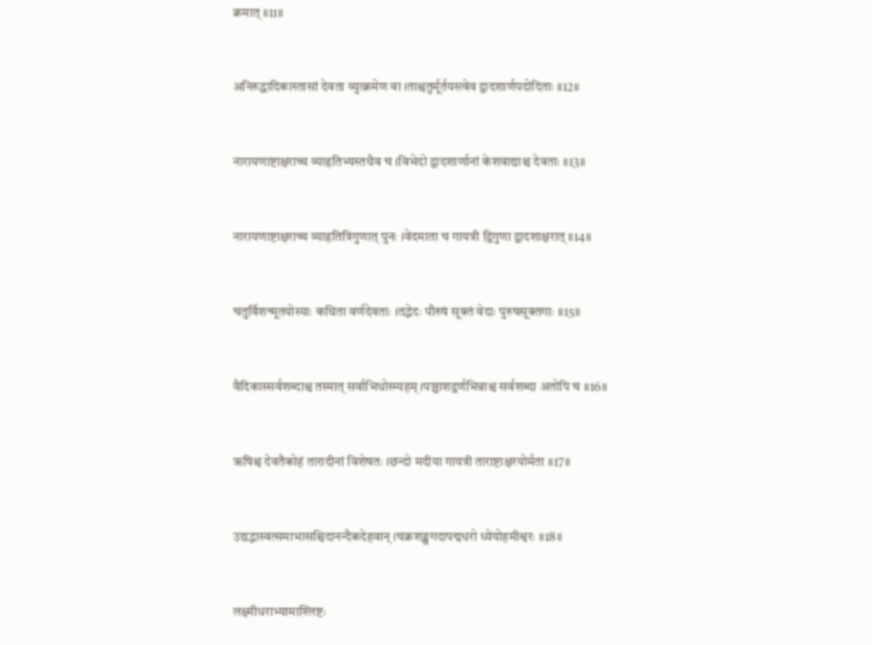क्रमात् ॥11॥


अनिरुद्धादिकास्तासां देवता व्युत्क्रमेण वा ।ताश्चतुर्मूर्तयस्त्वेव द्वादशार्णपदोदिताः ॥12॥


नारायणाष्टाक्षराच्च व्याहृतिभ्यस्तथैव च ।विभेदो द्वादशार्णानां केशवाद्याश्च देवताः ॥13॥


नारायणाष्टाक्षराच्च व्याहृतित्रिगुणात् पुनः ।वेदमाता च गायत्री द्विगुणा द्वादशाक्षरात् ॥14॥


चतुर्विशन्मूतयोस्याः कथिता वर्णदेवताः ।तद्भेदः पौरुषं सूक्तं वेदाः पुरुषसूक्तगाः ॥15॥


वैदिकास्सर्वशब्दाश्च तस्मात् सर्वाभिधोस्म्यहम् ।पञ्चाशद्वर्णभिन्नाश्च सर्वशब्दा अतोपि च ॥16॥


ऋषिश्च देवतैकोहं तारादीनां विशेषतः ।छन्दो मदीया गायत्री ताराष्टाक्षरयोर्मता ॥17॥


उद्यद्भास्वत्समाभासश्चिदानन्दैकदेहवान् ।चक्रशङ्खगदापद्मधरो ध्येयोहमीश्वरः ॥18॥


लक्ष्मीधराभ्यामाश्लिष्टः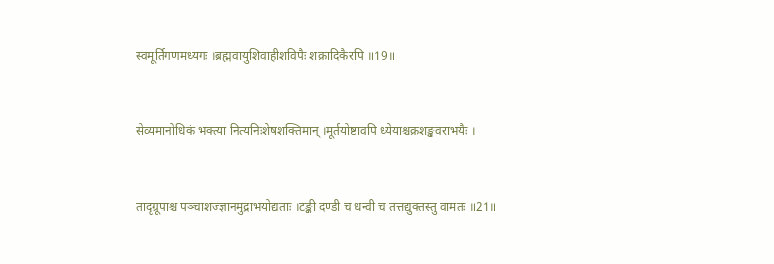स्वमूर्तिगणमध्यगः ।ब्रह्मवायुशिवाहीशविपैः शक्रादिकैरपि ॥19॥


सेव्यमानोधिकं भक्त्या नित्यनिःशेषशक्तिमान् ।मूर्तयोष्टावपि ध्येयाश्चक्रशङ्खवराभयैः ।


तादृग्रूपाश्च पञ्चाशज्ज्ञानमुद्राभयोद्यताः ।टङ्की दण्डी च धन्वी च तत्तद्युक्तस्तु वामतः ॥21॥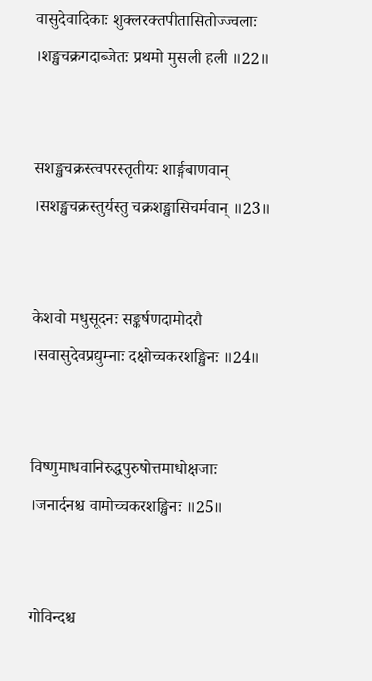वासुदेवादिकाः शुक्लरक्तपीतासितोज्ज्वलाः ।शङ्खचक्रगदाब्जेतः प्रथमो मुसली हली ॥22॥


सशङ्खचक्रस्त्वपरस्तृतीयः शार्ङ्गबाणवान् ।सशङ्खचक्रस्तुर्यस्तु चक्रशङ्खासिचर्मवान् ॥23॥


केशवो मधुसूदनः सङ्कर्षणदामोदरौ ।सवासुदेवप्रद्युम्नाः दक्षोच्चकरशङ्खिनः ॥24॥


विष्णुमाधवानिरुद्धपुरुषोत्तमाधोक्षजाः ।जनार्दनश्च वामोच्चकरशङ्खिनः ॥25॥


गोविन्दश्च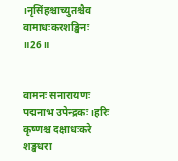।नृसिंहश्चाच्युतश्चैव वामाधःकरशङ्खिनः ॥26॥


वामनः सनारायणः पद्मनाभ उपेन्द्रकः ।हरिः कृष्णश्च दक्षाधःकरे शङ्खधरा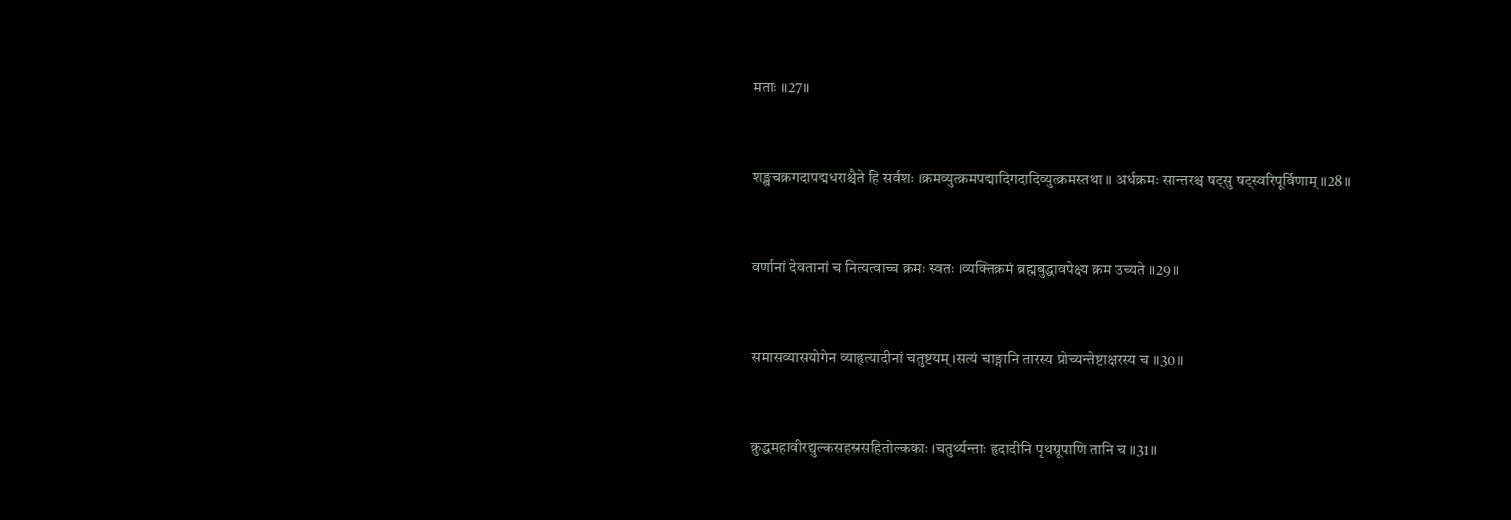मताः ॥27॥


शङ्खचक्रगदापद्मधराश्चैते हि सर्वशः ।क्रमव्युत्क्रमपद्मादिगदादिव्युत्क्रमस्तथा ॥ अर्धक्रमः सान्तरश्च षट्सु षट्स्वरिपूर्विणाम् ॥28॥


वर्णानां देवतानां च नित्यत्वाच्च क्रमः स्वतः ।व्यक्तिक्रमं ब्रह्मबुद्धावपेक्ष्य क्रम उच्यते ॥29॥


समासव्यासयोगेन व्याहृत्यादीनां चतुष्टयम् ।सत्यं चाङ्गानि तारस्य प्रोच्यन्तेष्टाक्षरस्य च ॥30॥


क्रुद्धमहावीरद्युल्कसहस्रसहितोल्ककाः ।चतुर्थ्यन्ताः हृदादीनि पृथग्रूपाणि तानि च ॥31॥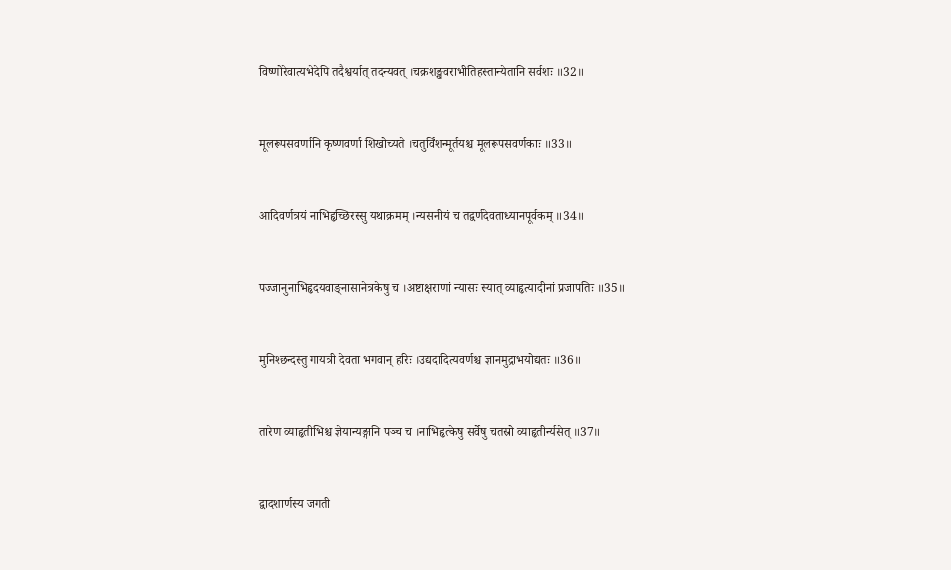विष्णोरेवात्यभेदेपि तदैश्वर्यात् तदन्यवत् ।चक्रशङ्खवराभीतिहस्तान्येतानि सर्वशः ॥32॥


मूलरूपसवर्णानि कृष्णवर्णा शिखोच्यते ।चतुर्विंशन्मूर्तयश्च मूलरूपसवर्णकाः ॥33॥


आदिवर्णत्रयं नाभिहृच्छिरस्सु यथाक्रमम् ।न्यसनीयं च तद्वर्णदेवताध्यानपूर्वकम् ॥34॥


पज्जानुनाभिहृदयवाङ्नासानेत्रकेषु च ।अष्टाक्षराणां न्यासः स्यात् व्याहृत्यादीनां प्रजापतिः ॥35॥


मुनिश्छन्दस्तु गायत्री देवता भगवान् हरिः ।उद्यदादित्यवर्णश्च ज्ञानमुद्राभयोद्यतः ॥36॥


तारेण व्याहृतीभिश्च ज्ञेयान्यङ्गानि पञ्च च ।नाभिहृत्केषु सर्वेषु चतस्रो व्याहृतीर्न्यसेत् ॥37॥


द्वादशार्णस्य जगती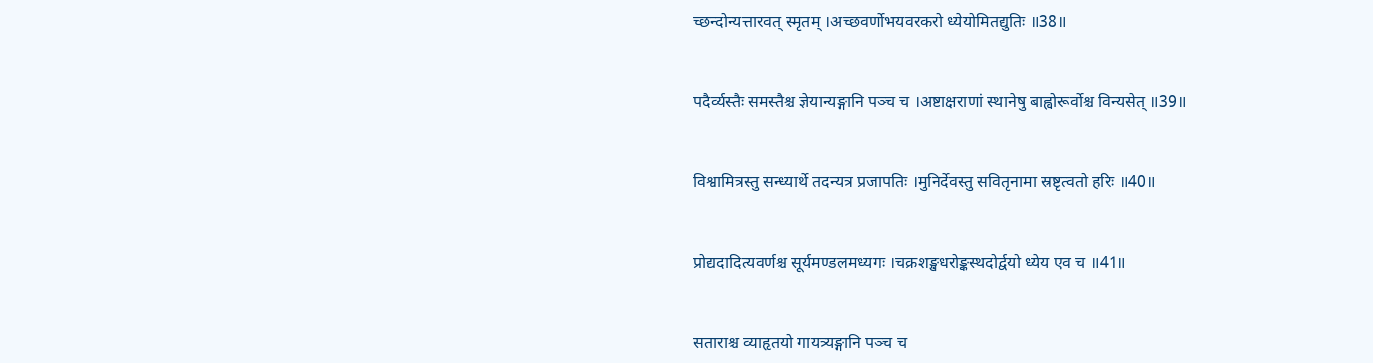च्छन्दोन्यत्तारवत् स्मृतम् ।अच्छवर्णोभयवरकरो ध्येयोमितद्युतिः ॥38॥


पदैर्व्यस्तैः समस्तैश्च ज्ञेयान्यङ्गानि पञ्च च ।अष्टाक्षराणां स्थानेषु बाह्वोरूर्वोश्च विन्यसेत् ॥39॥


विश्वामित्रस्तु सन्ध्यार्थे तदन्यत्र प्रजापतिः ।मुनिर्देवस्तु सवितृनामा स्रष्टृत्वतो हरिः ॥40॥


प्रोद्यदादित्यवर्णश्च सूर्यमण्डलमध्यगः ।चक्रशङ्खधरोङ्कस्थदोर्द्वयो ध्येय एव च ॥41॥


सताराश्च व्याहृतयो गायत्र्यङ्गानि पञ्च च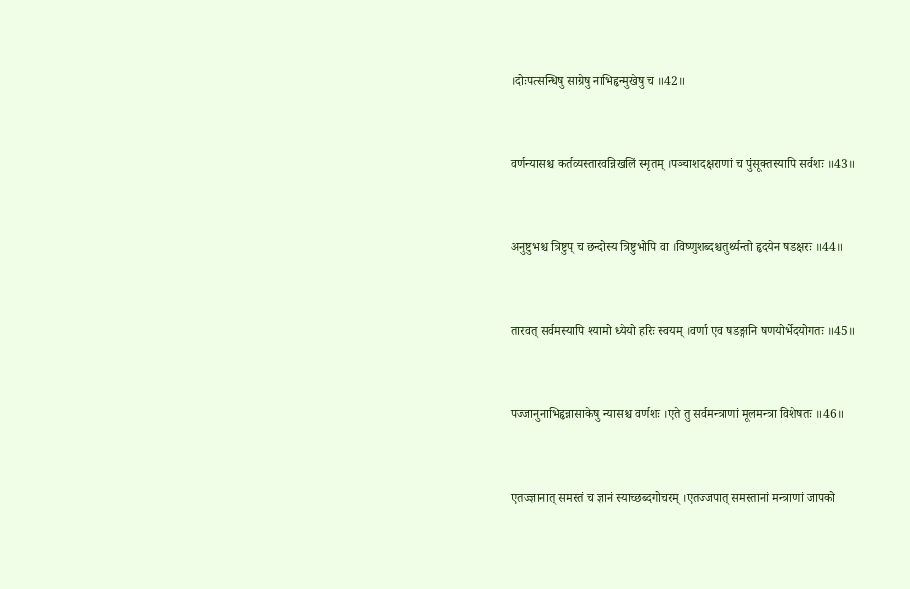।दोःपत्सन्धिषु साग्रेषु नाभिहृन्मुखेषु च ॥42॥


वर्णन्यासश्च कर्तव्यस्तारवन्निखलिं स्मृतम् ।पञ्चाशदक्षराणां च पुंसूक्तस्यापि सर्वशः ॥43॥


अनुष्टुभश्च त्रिष्टुप् च छन्दोस्य त्रिष्टुभोपि वा ।विष्णुशब्दश्चतुर्थ्यन्तो हृदयेन षडक्षरः ॥44॥


तारवत् सर्वमस्यापि श्यामो ध्येयो हरिः स्वयम् ।वर्णा एव षडङ्गानि षणयोर्भेदयोगतः ॥45॥


पज्जानुनाभिहृन्नासाकेषु न्यासश्च वर्णशः ।एते तु सर्वमन्त्राणां मूलमन्त्रा विशेषतः ॥46॥


एतज्ज्ञानात् समस्तं च ज्ञानं स्याच्छब्दगोचरम् ।एतज्जपात् समस्तानां मन्त्राणां जापको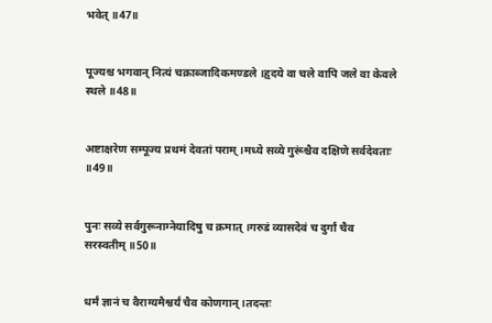भवेत् ॥47॥


पूज्यश्च भगवान् नित्यं चक्राब्जादिकमण्डले ।हृदये वा चले वापि जले वा केवले स्थले ॥48॥


अष्टाक्षरेण सम्पूज्य प्रथमं देवतां पराम् ।मध्ये सव्ये गुरूंश्चैव दक्षिणे सर्वदेवताः ॥49॥


पुनः सव्ये सर्वगुरूनाग्नेयादिषु च क्रमात् ।गरुडं व्यासदेवं च दुर्गां चैव सरस्वतीम् ॥50॥


धर्मं ज्ञानं च वैराग्यमैश्वर्यं चैव कोणगान् ।तदन्तः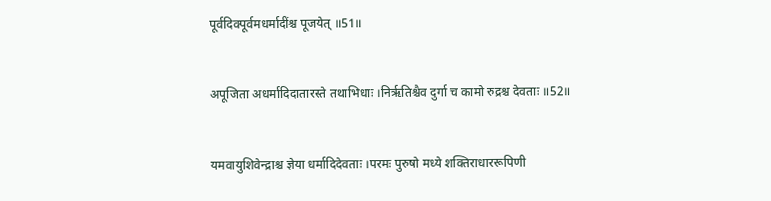पूर्वदिक्पूर्वमधर्मादींश्च पूजयेत् ॥51॥


अपूजिता अधर्मादिदातारस्ते तथाभिधाः ।निर्ऋतिश्चैव दुर्गा च कामो रुद्रश्च देवताः ॥52॥


यमवायुशिवेन्द्राश्च ज्ञेया धर्मादिदेवताः ।परमः पुरुषो मध्ये शक्तिराधाररूपिणी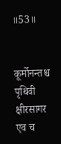॥53॥


कूर्मोनन्तश्च पृथिवी क्षीरसागर एव च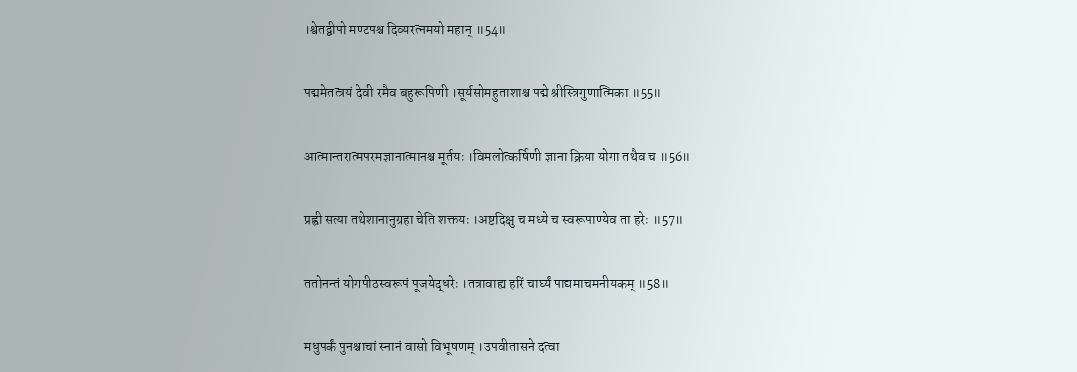।श्वेतद्वीपो मण्टपश्च दिव्यरत्नमयो महान् ॥54॥


पद्ममेतत्त्रयं देवी रमैव बहुरूपिणी ।सूर्यसोमहुताशाश्च पद्मे श्रीस्त्रिगुणात्मिका ॥55॥


आत्मान्तरात्मपरमज्ञानात्मानश्च मूर्तयः ।विमलोत्कर्षिणी ज्ञाना क्रिया योगा तथैव च ॥56॥


प्रह्वी सत्या तथेशानानुग्रहा चेति शक्तयः ।अष्टदिक्षु च मध्ये च स्वरूपाण्येव ता हरेः ॥57॥


ततोनन्तं योगपीठस्वरूपं पूजयेद्धरेः ।तत्रावाह्य हरिं चार्घ्यं पाद्यमाचमनीयकम् ॥58॥


मधुपर्कं पुनश्चाचां स्नानं वासो विभूषणम् ।उपवीतासने दत्वा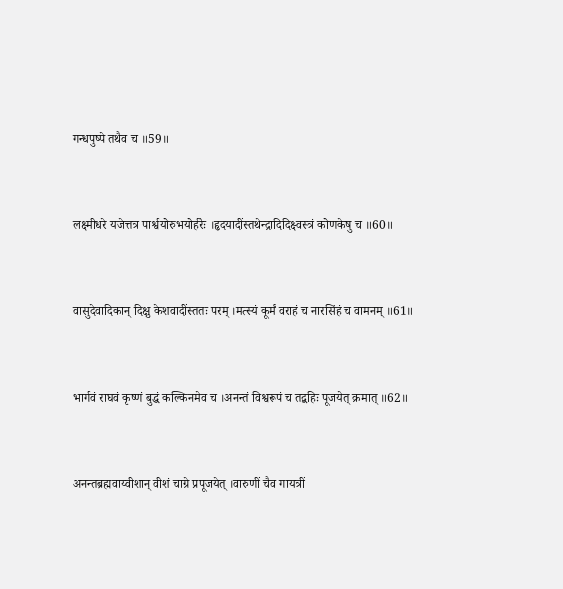गन्धपुष्पे तथैव च ॥59॥


लक्ष्मीधरे यजेत्तत्र पार्श्वयोरुभयोर्हरेः ।हृदयादींस्तथेन्द्रादिदिक्ष्वस्त्रं कोणकेषु च ॥60॥


वासुदेवादिकान् दिक्षु केशवादींस्ततः परम् ।मत्स्यं कूर्मं वराहं च नारसिंहं च वामनम् ॥61॥


भार्गवं राघवं कृष्णं बुद्धं कल्किनमेव च ।अनन्तं विश्वरूपं च तद्बहिः पूजयेत् क्रमात् ॥62॥


अनन्तब्रह्मवाय्वीशान् वीशं चाग्रे प्रपूजयेत् ।वारुणीं चैव गायत्रीं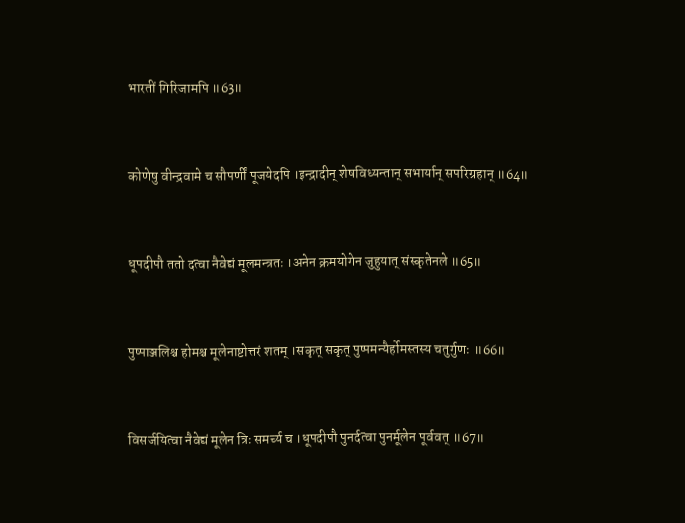भारतीं गिरिजामपि ॥63॥


कोणेषु वीन्द्रवामे च सौपर्णीं पूजयेदपि ।इन्द्रादीन् शेषविध्यन्तान् सभार्यान् सपरिग्रहान् ॥64॥


धूपदीपौ ततो दत्वा नैवेद्यं मूलमन्त्रतः ।अनेन क्रमयोगेन जुहुयात् संस्कृतेनले ॥65॥


पुष्पाञ्जलिश्च होमश्च मूलेनाष्टोत्तरं शतम् ।सकृत् सकृत् पुष्पमन्यैर्होमस्तस्य चतुर्गुणः ॥66॥


विसर्जयित्वा नैवेद्यं मूलेन त्रिः समर्च्य च ।धूपदीपौ पुनर्दत्वा पुनर्मूलेन पूर्ववत् ॥67॥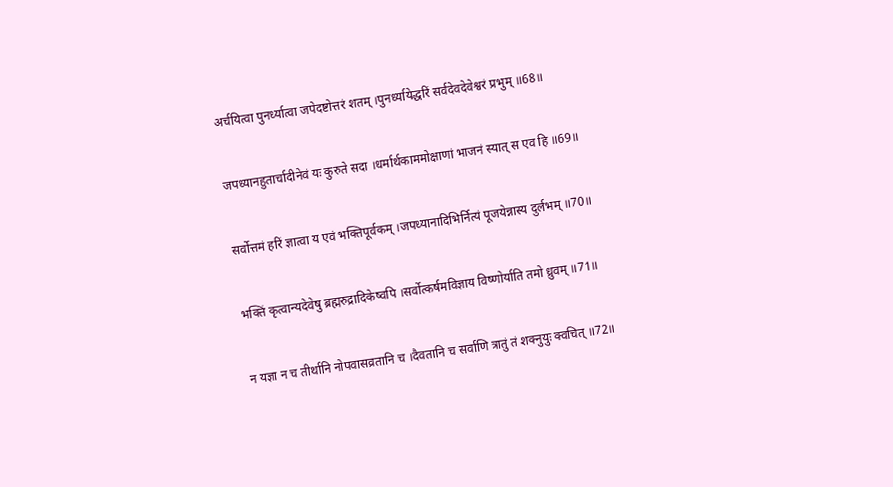अर्चयित्वा पुनर्ध्यात्वा जपेदष्टोत्तरं शतम् ।पुनर्ध्यायेद्धरिं सर्वदेवदेवेश्वरं प्रभुम् ॥68॥


जपध्यानहुतार्चादीनेवं यः कुरुते सदा ।धर्मार्थकाममोक्षाणां भाजनं स्यात् स एव हि ॥69॥


सर्वोत्तमं हरिं ज्ञात्वा य एवं भक्तिपूर्वकम् ।जपध्यानादिभिर्नित्यं पूजयेन्नास्य दुर्लभम् ॥70॥


भक्तिं कृत्वान्यदेवेषु ब्रह्मरुद्रादिकेष्वपि ।सर्वोत्कर्षमविज्ञाय विष्णोर्याति तमो ध्रुवम् ॥71॥


न यज्ञा न च तीर्थानि नोपवासव्रतानि च ।दैवतानि च सर्वाणि त्रातुं तं शक्नुयुः क्वचित् ॥72॥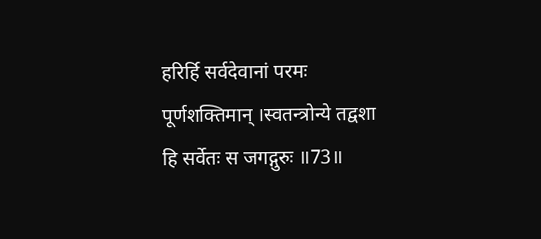हरिर्हि सर्वदेवानां परमः पूर्णशक्तिमान् ।स्वतन्त्रोन्ये तद्वशा हि सर्वेतः स जगद्गुरुः ॥73॥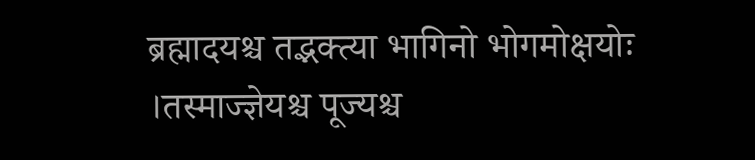ब्रह्मादयश्च तद्भक्त्या भागिनो भोगमोक्षयोः ।तस्माज्ज्ञेयश्च पूज्यश्च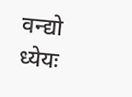वन्द्यो ध्येयः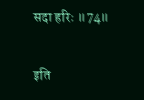सदा हरिः ॥74॥


इति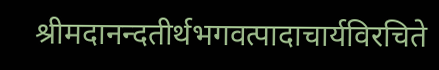श्रीमदानन्दतीर्थभगवत्पादाचार्यविरचिते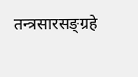तन्त्रसारसङ्ग्रहे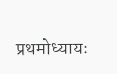प्रथमोध्यायः